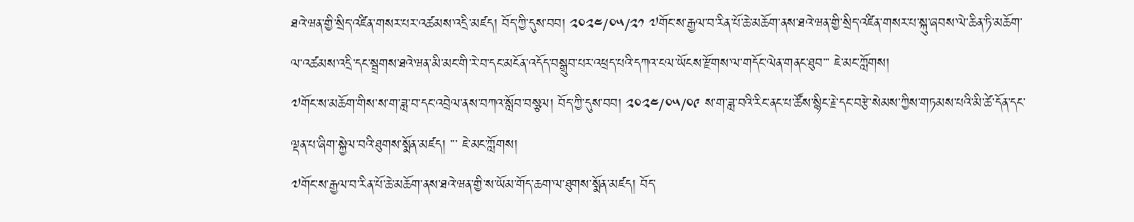ཐའེ་ཝན་གྱི་སྲིད་འཛིན་གསར་པར་འཚམས་འདྲི་མཛད། བོད་ཀྱི་དུས་བབ། ༢༠༢༤/༠༥/༢༡ ༧གོང་ས་རྒྱལ་བ་རིན་པོ་ཆེ་མཆོག་ནས་ཐའེ་ཝན་གྱི་སྲིད་འཛིན་གསར་པ་སྐུ་ཞབས་ལེ་ཆིན་ཏི་མཆོག་ལ་འཚམས་འདྲི་དང་སྦྲགས་ཐའེ་ཝན་མི་མང་གི་རེ་བ་དང་མངོན་འདོད་བསྒྲུབ་པར་འཕྲད་པའི་དཀའ་ངལ་ཡོངས་རྫོགས་ལ་གདོང་ལེན་གནང་ཐུབ་་་ ཇེ་མང་ཀློགས།
༧གོང་ས་མཆོག་གིས་ས་ག་ཟླ་བ་དང་འབྲེལ་ནས་བཀའ་སློབ་བསྩལ། བོད་ཀྱི་དུས་བབ། ༢༠༢༤/༠༥/༠༩ ས་ག་ཟླ་བའི་རིང་ནང་པ་ཚོས་སྙིང་རྗེ་དང་བརྩེ་སེམས་ཀྱིས་གཏམས་པའི་མི་ཚེ་དོན་དང་ལྡན་པ་ཞིག་སྐྱེལ་བའི་ཐུགས་སྨོན་མཛད། ་་་ ཇེ་མང་ཀློགས།
༧གོང་ས་རྒྱལ་བ་རིན་པོ་ཆེ་མཆོག་ནས་ཐའེ་ཝན་གྱི་ས་ཡོམ་གོད་ཆག་ལ་ཐུགས་སྨོན་མཛད། བོད་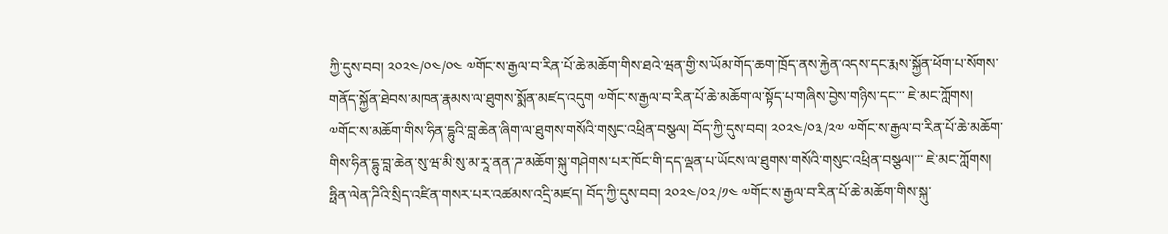ཀྱི་དུས་བབ། ༢༠༢༤/༠༤/༠༤ ༧གོང་ས་རྒྱལ་བ་རིན་པོ་ཆེ་མཆོག་གིས་ཐའེ་ཝན་གྱི་ས་ཡོམ་གོད་ཆག་ཁྲོད་ནས་རྐྱེན་འདས་དང་རྨས་སྐྱོན་ཕོག་པ་སོགས་གནོད་སྐྱོན་ཐེབས་མཁན་རྣམས་ལ་ཐུགས་སྨོན་མཛད་འདུག ༧གོང་ས་རྒྱལ་བ་རིན་པོ་ཆེ་མཆོག་ལ་སྟོད་པ་གཞིས་བྱེས་གཉིས་དང་་་ ཇེ་མང་ཀློགས།
༧གོང་ས་མཆོག་གིས་ཧིན་དྷུའི་བླ་ཆེན་ཞིག་ལ་ཐུགས་གསོའི་གསུང་འཕྲིན་བསྩལ། བོད་ཀྱི་དུས་བབ། ༢༠༢༤/༠༣/༢༧ ༧གོང་ས་རྒྱལ་བ་རིན་པོ་ཆེ་མཆོག་གིས་ཧིན་དྷུ་བླ་ཆེན་སུ་ཝ་མི་སུ་མ་རཱ་ནན་ཌ་མཆོག་སྐུ་གཤེགས་པར་ཁོང་གི་དད་ལྡན་པ་ཡོངས་ལ་ཐུགས་གསོའི་གསུང་འཕྲིན་བསྩལ།་་་ ཇེ་མང་ཀློགས།
ཧྥིན་ལེན་ཌིའི་སྲིད་འཛིན་གསར་པར་འཚམས་འདྲི་མཛད། བོད་ཀྱི་དུས་བབ། ༢༠༢༤/༠༢/༡༤ ༧གོང་ས་རྒྱལ་བ་རིན་པོ་ཆེ་མཆོག་གིས་སྐུ་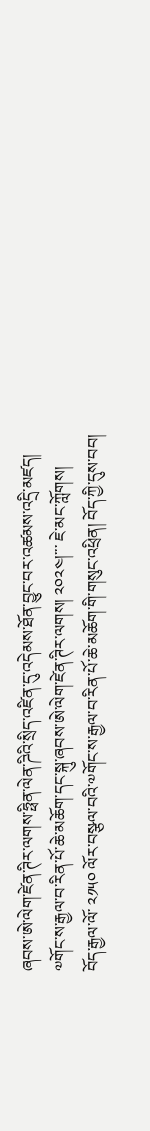ཞབས་ཨེ་ལེག་ཛེན་ཊིར་ལགས་ཧྥིན་ལེན་ཌིའི་སྲིད་འཛིན་དུ་འདེམས་ཐོན་བྱུང་བར་འཚམས་འདྲི་མཛད། ༧གོང་ས་རྒྱལ་བ་རིན་པོ་ཆེ་མཆོག་དང་སྐུ་ཞབས་ཨེ་ལེག་ཛེན་ཊིར་ལགས། ༢༠༢༤།་་་ ཇེ་མང་ཀློགས།
བོད་རྒྱལ་ལོ་ ༢༡༥༠ ལོར་བསྩལ་བའི་༧གོང་ས་རྒྱལ་བ་རིན་པོ་ཆེ་མཆོག་གི་གསུང་འཕྲིན། བོད་ཀྱི་དུས་བབ།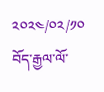༢༠༢༤/༠༢/༡༠ བོད་རྒྱལ་ལོ་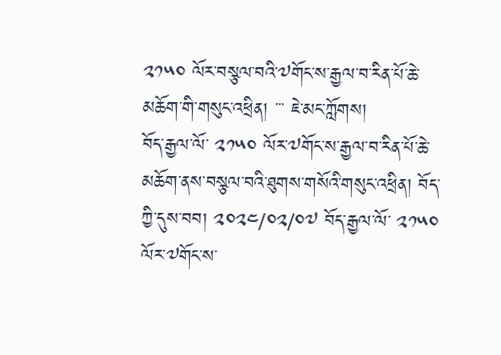༢༡༥༠ ལོར་བསྩལ་བའི་༧གོང་ས་རྒྱལ་བ་རིན་པོ་ཆེ་མཆོག་གི་གསུང་འཕྲིན། ་་་ ཇེ་མང་ཀློགས།
བོད་རྒྱལ་ལོ་ ༢༡༥༠ ལོར་༧གོང་ས་རྒྱལ་བ་རིན་པོ་ཆེ་མཆོག་ནས་བསྩལ་བའི་ཐུགས་གསོའི་གསུང་འཕྲིན། བོད་ཀྱི་དུས་བབ། ༢༠༢༤/༠༢/༠༧ བོད་རྒྱལ་ལོ་ ༢༡༥༠ ལོར་༧གོང་ས་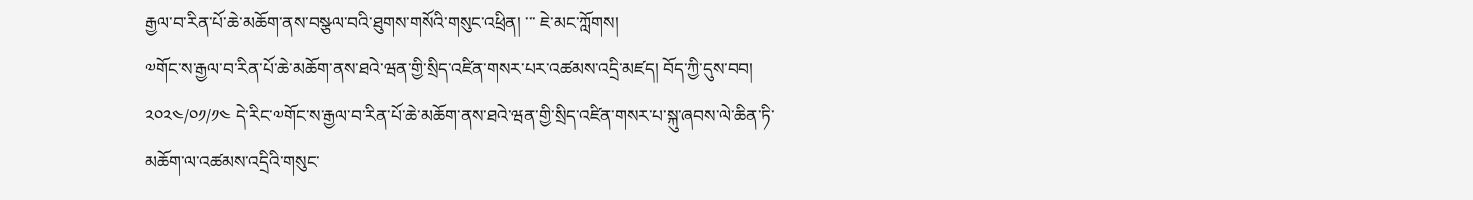རྒྱལ་བ་རིན་པོ་ཆེ་མཆོག་ནས་བསྩལ་བའི་ཐུགས་གསོའི་གསུང་འཕྲིན། ་་་ ཇེ་མང་ཀློགས།
༧གོང་ས་རྒྱལ་བ་རིན་པོ་ཆེ་མཆོག་ནས་ཐའེ་ཝན་གྱི་སྲིད་འཛིན་གསར་པར་འཚམས་འདྲི་མཛད། བོད་ཀྱི་དུས་བབ། ༢༠༢༤/༠༡/༡༤ དེ་རིང་༧གོང་ས་རྒྱལ་བ་རིན་པོ་ཆེ་མཆོག་ནས་ཐའེ་ཝན་གྱི་སྲིད་འཛིན་གསར་པ་སྐུ་ཞབས་ལེ་ཆིན་ཏི་ མཆོག་ལ་འཚམས་འདྲིའི་གསུང་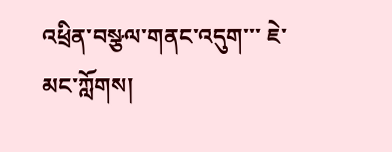འཕྲིན་བསྩལ་གནང་འདུག་་་ ཇེ་མང་ཀློགས།